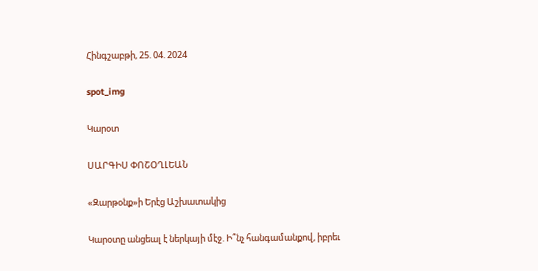Հինգշաբթի, 25. 04. 2024

spot_img

Կարօտ

ՍԱՐԳԻՍ ՓՈՇՕՂԼԵԱՆ

«Զարթօնք»ի Երէց Աշխատակից

Կարօտը անցեալ է ներկայի մէջ. Ի՞նչ հանգամանքով, իբրեւ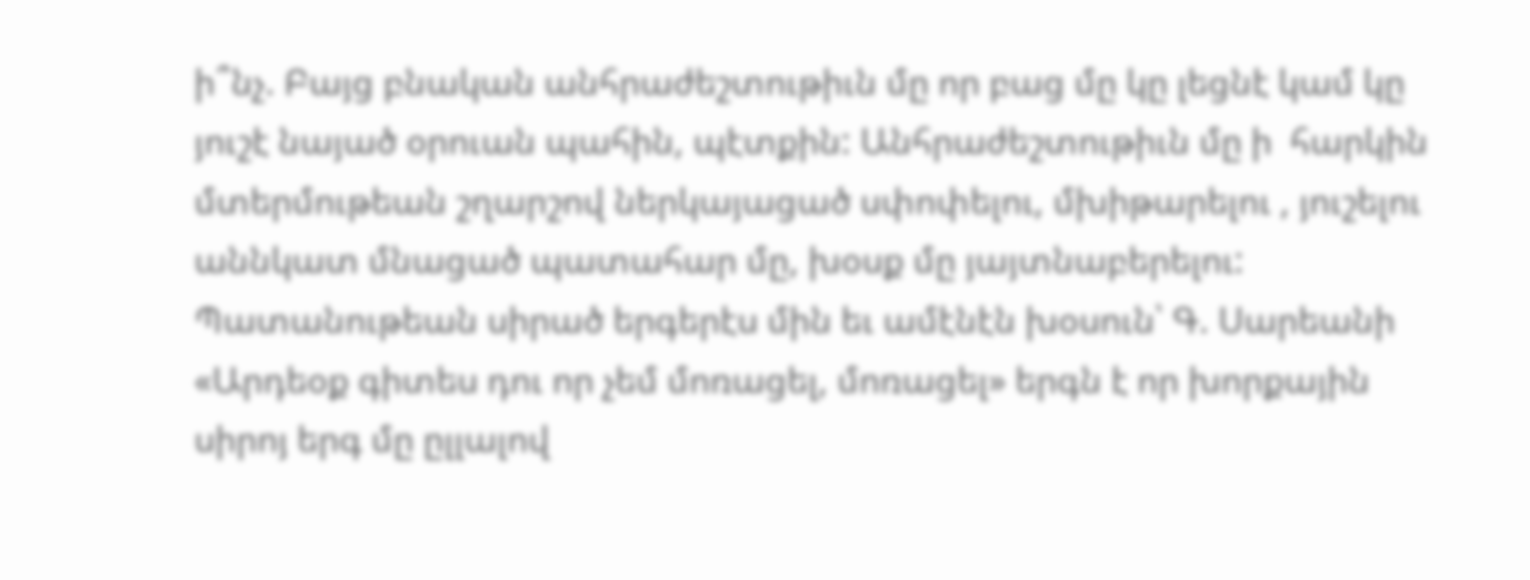ի՞նչ. Բայց բնական անհրաժեշտութիւն մը որ բաց մը կը լեցնէ կամ կը յուշէ նայած օրուան պահին, պէտքին: Անհրաժեշտութիւն մը ի  հարկին մտերմութեան շղարշով ներկայացած սփոփելու, մխիթարելու , յուշելու աննկատ մնացած պատահար մը, խօսք մը յայտնաբերելու: Պատանութեան սիրած երգերէս մին եւ ամէնէն խօսուն՝ Գ. Սարեանի «Արդեօք գիտես դու որ չեմ մոռացել, մոռացել» երգն է որ խորքային սիրոյ երգ մը ըլլալով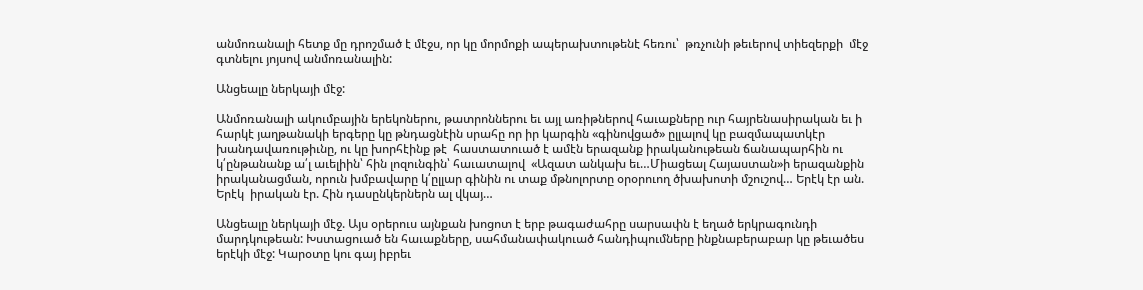անմոռանալի հետք մը դրոշմած է մէջս, որ կը մորմոքի ապերախտութենէ հեռու՝  թռչունի թեւերով տիեզերքի  մէջ գտնելու յոյսով անմոռանալին:

Անցեալը ներկայի մէջ:

Անմոռանալի ակումբային երեկոներու, թատրոններու եւ այլ առիթներով հաւաքները ուր հայրենասիրական եւ ի հարկէ յաղթանակի երգերը կը թնդացնէին սրահը որ իր կարգին «գինովցած» ըլլալով կը բազմապատկէր խանդավառութիւնը, ու կը խորհէինք թէ  հաստատուած է ամէն երազանք իրականութեան ճանապարհին ու կ՛ընթանանք ա՛լ աւելիին՝ հին լոզունգին՝ հաւատալով  «Ազատ անկախ եւ…Միացեալ Հայաստան»ի երազանքին իրականացման, որուն խմբավարը կ՛ըլլար գինին ու տաք մթնոլորտը օրօրուող ծխախոտի մշուշով… Երէկ էր ան. Երէկ  իրական էր. Հին դասընկերներն ալ վկայ…

Անցեալը ներկայի մէջ. Այս օրերուս այնքան խոցոտ է երբ թագաժահրը սարսափն է եղած երկրագունդի մարդկութեան: Խստացուած են հաւաքները, սահմանափակուած հանդիպումները ինքնաբերաբար կը թեւածես երէկի մէջ: Կարօտը կու գայ իբրեւ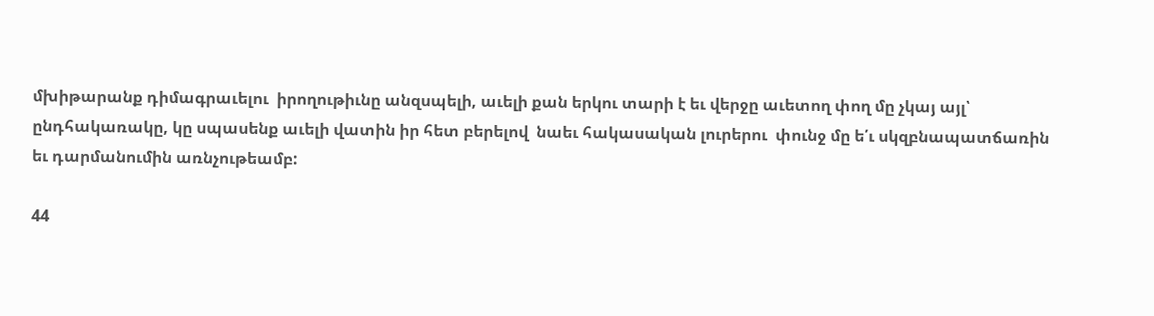մխիթարանք դիմագրաւելու  իրողութիւնը անզսպելի, աւելի քան երկու տարի է եւ վերջը աւետող փող մը չկայ այլ՝ ընդհակառակը, կը սպասենք աւելի վատին իր հետ բերելով  նաեւ հակասական լուրերու  փունջ մը ե՛ւ սկզբնապատճառին եւ դարմանումին առնչութեամբ:

44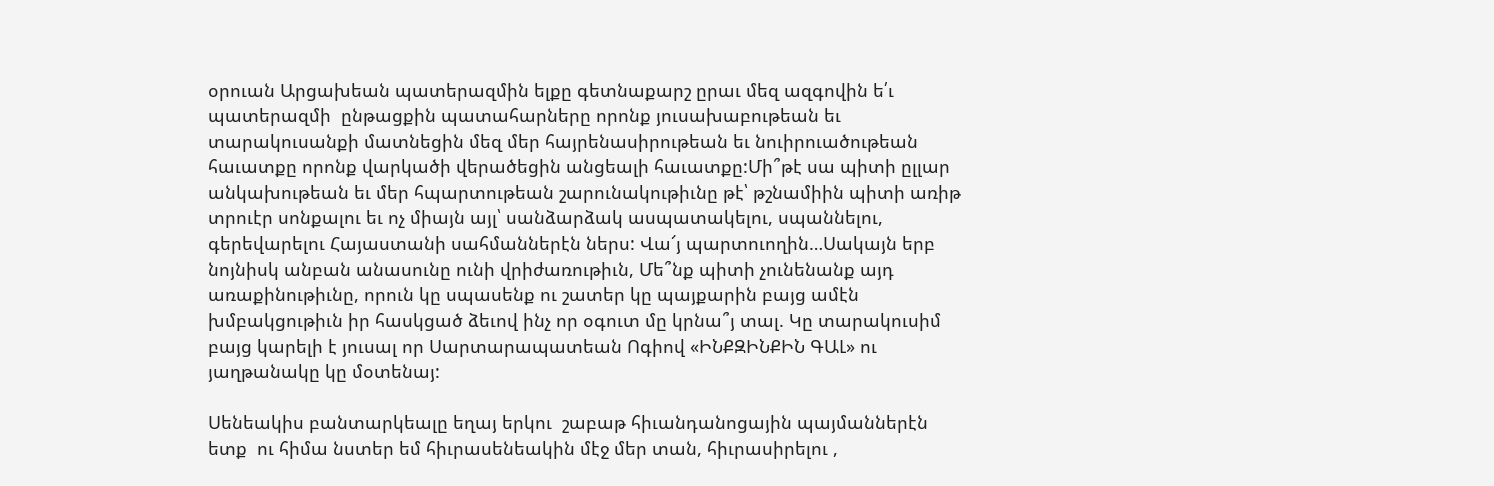օրուան Արցախեան պատերազմին ելքը գետնաքարշ ըրաւ մեզ ազգովին ե՛ւ պատերազմի  ընթացքին պատահարները որոնք յուսախաբութեան եւ տարակուսանքի մատնեցին մեզ մեր հայրենասիրութեան եւ նուիրուածութեան հաւատքը որոնք վարկածի վերածեցին անցեալի հաւատքը:Մի՞թէ սա պիտի ըլլար  անկախութեան եւ մեր հպարտութեան շարունակութիւնը թէ՝ թշնամիին պիտի առիթ տրուէր սոնքալու եւ ոչ միայն այլ՝ սանձարձակ ասպատակելու, սպաննելու, գերեվարելու Հայաստանի սահմաններէն ներս: Վա՜յ պարտուողին…Սակայն երբ նոյնիսկ անբան անասունը ունի վրիժառութիւն, Մե՞նք պիտի չունենանք այդ առաքինութիւնը, որուն կը սպասենք ու շատեր կը պայքարին բայց ամէն խմբակցութիւն իր հասկցած ձեւով ինչ որ օգուտ մը կրնա՞յ տալ. Կը տարակուսիմ բայց կարելի է յուսալ որ Սարտարապատեան Ոգիով «ԻՆՔԶԻՆՔԻՆ ԳԱԼ» ու յաղթանակը կը մօտենայ:

Սենեակիս բանտարկեալը եղայ երկու  շաբաթ հիւանդանոցային պայմաններէն ետք  ու հիմա նստեր եմ հիւրասենեակին մէջ մեր տան, հիւրասիրելու ,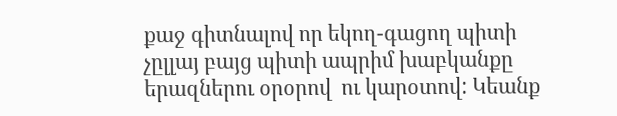քաջ գիտնալով որ եկող-գացող պիտի չըլլայ բայց պիտի ապրիմ խաբկանքը երազներու օրօրով  ու կարօտով: Կեանք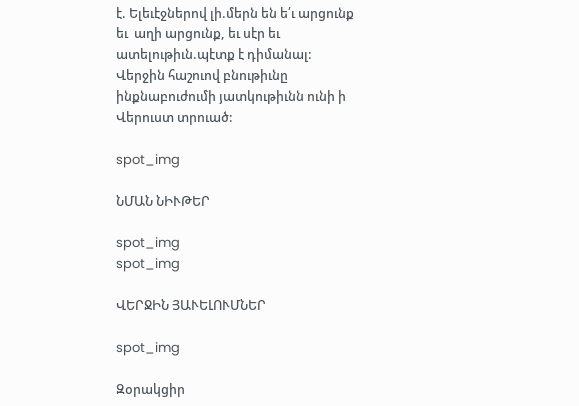է. Ելեւէջներով լի.մերն են ե՛ւ արցունք եւ  աղի արցունք, եւ սէր եւ ատելութիւն.պէտք է դիմանալ: Վերջին հաշուով բնութիւնը ինքնաբուժումի յատկութիւնն ունի ի Վերուստ տրուած:

spot_img

ՆՄԱՆ ՆԻՒԹԵՐ

spot_img
spot_img

ՎԵՐՋԻՆ ՅԱՒԵԼՈՒՄՆԵՐ

spot_img

Զօրակցիր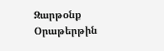Զարթօնք Օրաթերթին